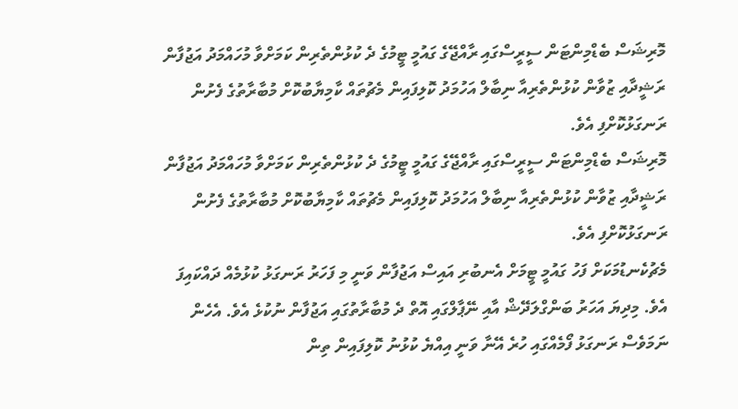މޮރިޝަސް ބެޑްމިންޓަން ސީރީސްގައި ރާއްޖޭގެ ގައުމީ ޓީމުގެ ދެ ކުޅުންތެރިން ކަމަށްވާ މުހައްމަދު އަޖުފާން ރަޝީދާއި ޒުވާން ކުޅުންތެރިއާ ނިބާލް އަހުމަދު ކޮލިފައިން މެޗުތައް ކާމިޔާބުކޮށް މުބާރާތުގެ ފެށުން ރަނގަޅުކޮށްފި އެވެ.
މޮރިޝަސް ބެޑްމިންޓަން ސީރީސްގައި ރާއްޖޭގެ ގައުމީ ޓީމުގެ ދެ ކުޅުންތެރިން ކަމަށްވާ މުހައްމަދު އަޖުފާން ރަޝީދާއި ޒުވާން ކުޅުންތެރިއާ ނިބާލް އަހުމަދު ކޮލިފައިން މެޗުތައް ކާމިޔާބުކޮށް މުބާރާތުގެ ފެށުން ރަނގަޅުކޮށްފި އެވެ.
މެޗުކެނޑުމަކަށް ފަހު ގައުމީ ޓީމަށް އެނބުރި އައިސް އަޖުފާން ވަނީ މި ފަހަރު ރަނގަޅު ކުޅުމެއް ދައްކައިފަ އެވެ. މިދިޔަ އަހަރު ބަންގްލަދޭޝް އާއި ނޭޕާލްގައި އޮތް ދެ މުބާރާތުގައި އަޖުފާން ނުކުޅެ އެވެ. އެހެން ނަމަވެސް ރަނގަޅު ފޯމެއްގައި ހުރެ އޭނާ ވަނީ އިއްޔެ ކުޅުނު ކޮލިފައިން ތިން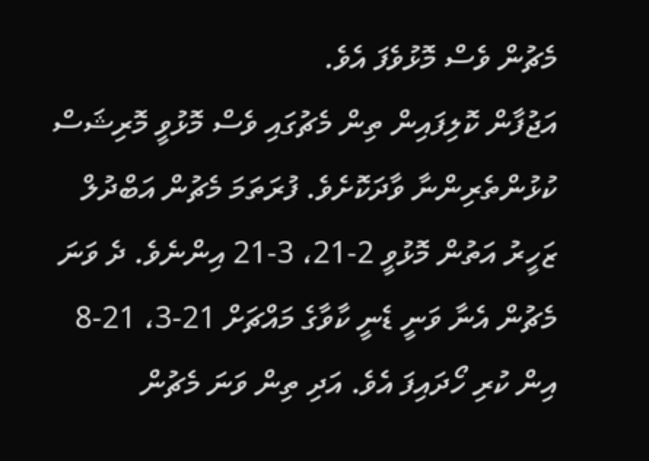މެޗުން ވެސް މޮޅުވެފަ އެވެ.
އަޖުފާން ކޮލިފައިން ތިން މެޗުގައި ވެސް މޮޅުވީ މޮރިޝަސް ކުޅުންތެރިންނާ ވާދަކޮށެވެ. ފުރަތަމަ މެޗުން އަބްދުލް ޒަހީރު އަތުން މޮޅުވީ 2-21، 3-21 އިންނެވެ. ދެ ވަނަ މެޗުން އެނާ ވަނީ ޑެނީ ކާވާގެ މައްޗަށް 21-3، 21-8 އިން ކުރި ހޯދައިފަ އެވެ. އަދި ތިން ވަނަ މެޗުން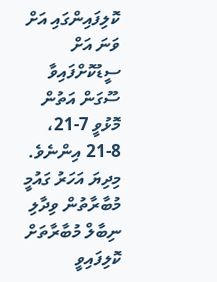ކޮލިފައިންގައި އަށް ވަނަ އަށް ސީޑުކޮށްފައިވާ ސޫގަން އަތުން މޮޅުވީ 7-21، 8-21 އިންނެވެ.
މިދިޔަ އަހަރު ގައުމީ މުބާރާތުން ވިދާލި ނިބާލް މުބާރާތަށް ކޮލިފައިވީ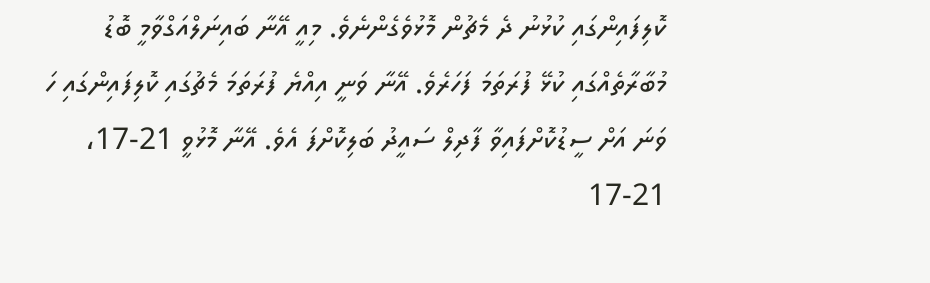ކޮލިފައިންގައި ކުޅުނު ދެ މެޗުން މޮޅުވެގެންނެވެ. މިއީ އޭނާ ބައިނަލްއަގްވާމީ ބޮޑު މުބާރާތެއްގައި ކުޅޭ ފުރަތަމަ ފަހަރެވެ. އޭނާ ވަނީ އިއްޔެ ފުރަތަމަ މެޗުގައި ކޮލިފައިންގައި ހަ ވަނަ އަށް ސީޑުކޮށްފައިވާ ފާދިލް ސައީދު ބަލިކޮށްފަ އެވެ. އޭނާ މޮޅުވީ 21-17، 21-17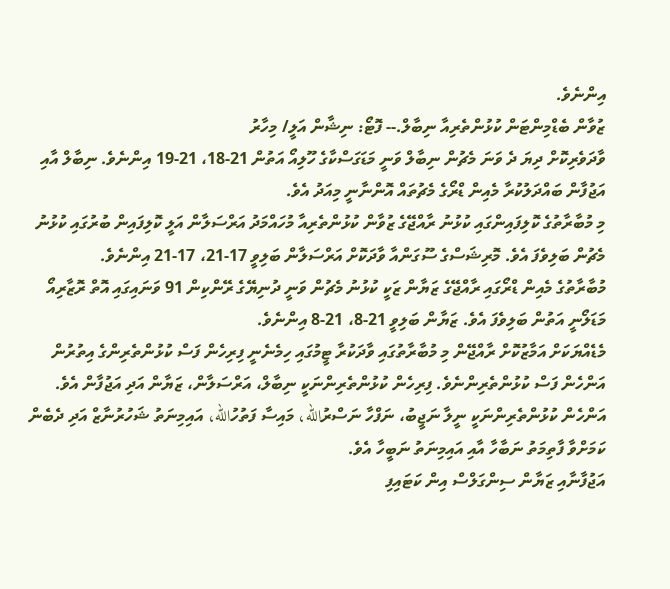އިންނެވެ.
ޒުވާން ބެޑްމިންޓަން ކުޅުންތެރިއާ ނިބާލް.-- ފޮޓޯ: ނިޝާން އަލީ/ މިހާރު
ވާދަވެރިކޮށް ދިޔަ ދެ ވަނަ މެޗުން ނިބާލް ވަނީ މަޑަގަސްކާގެ ހޫލިއޯ އަތުން 21-18، 21-19 އިންނެވެ. ނިބާލް އާއި އަޖުފާން ބައްދަލުކުރާ މެއިން ޑްރޯގެ މެޗުތައް އޮންނާނީ މިއަދު އެވެ.
މި މުބާރާތުގެ ކޮލިފައިންގައި ކުޅުނު ރާއްޖޭގެ ޒުވާން ކުޅުންތެރިއާ މުހައްމަދު އަރްސަލާން އަލީ ކޮލިފައިން ބުރުގައި ކުޅުނު މެޗުން ބަލިވެފަ އެވެ. މޮރިޝަސްގެ ސޫގަންއާ ވާދަކޮށް އަރްސަލާން ބަލިވީ 17-21، 17-21 އިންނެވެ.
މުބާރާތުގެ މެއިން ޑްރޯގައި ރާއްޖޭގެ ޒަޔާން ޒަކީ ކުޅުނު މެޗުން ވަނީ ދުނިޔޭގެ ރޭންކިން 91 ވަނައިގައި އޮތް ރޮޒާރިއޯ މަޑަލޯނީ އަތުން ބަލިވެފަ އެވެ. ޒަޔާން ބަލިވީ 21-8، 21-8 އިންނެވެ.
މެޑެއްޔަކަށް އަމާޒުކޮށް ރާއްޖޭން މި މުބާރާތުގައި ވާދަކުރާ ޓީމުގައި ހިމެނެނީ ފިރިހެން ފަސް ކުޅުންތެރިންގެ އިތުރުން އަންހެން ފަސް ކުޅުންތެރިންނެވެ. ފިރިހެން ކުޅުންތެރިންނަކީ ނިބާލް، އަރްސަލާން، ޒަޔާން އަދި އަޖުފާން އެވެ. އަންހެން ކުޅުންތެރިންނަކީ ނީލާ ނަޖީބު، ނަފްހާ ނަސްރުالله، މައިސާ ފަތުހުالله، އައިމިނަތު ޝަހުރުނާޒް އަދި ދެބެން ކަމަށްވާ ފާތިމަތު ނަބާހާ އާއި އައިމިނަތު ނަބީހާ އެވެ.
އަޖުފާނާއި ޒަޔާން ސިންގަލްސް އިން ކަޓައިފި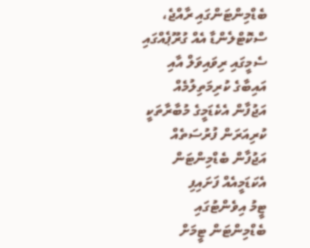ބެޑްމިންޓަންގައި ރާއްޖެ، ސްކޮޓްލެންޑާ އެއް ގުރޫޕެއްގައި
ސެމީގައި ރިވައިވަލް އާއި އައިބާގެ ކުރިމަތިލުމެއް
އަޖުފާން އެކެޑަމީގެ މުބާރާތަކީ ކުރިއަރަން ފުރުސަތެއް
އަޖުފާން ބެޑްމިންޓަން އެކަޑަމީއެއް ފަށައިފި
ޓީމު އިވެންޓުގައި ބެޑްމިންޓަން ޓީމަށް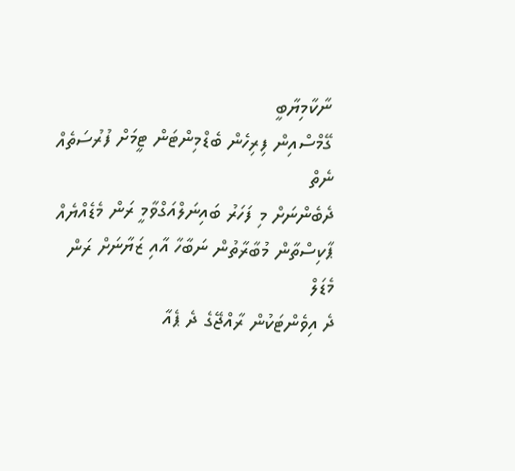ނާކާމިޔާބީ
ގޭމްސްއިން ފިރިހެން ބެޑްމިންޓަން ޓީމަށް ފުރުސަތެއް ނެތް
ދެބެންނަށް މި ފަހަރު ބައިނަލްއަގްވާމީ ރަން މެޑެއްޔެއް
ޕާކިސްތާން މުބާރާތުން ނަބާހާ އާއި ޒަޔާނަށް ރަން މެޑަލް
ދެ އިވެންޓަކުން ރާއްޖޭގެ ދެ ޕެއާ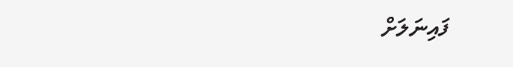ފައިނަލަށް